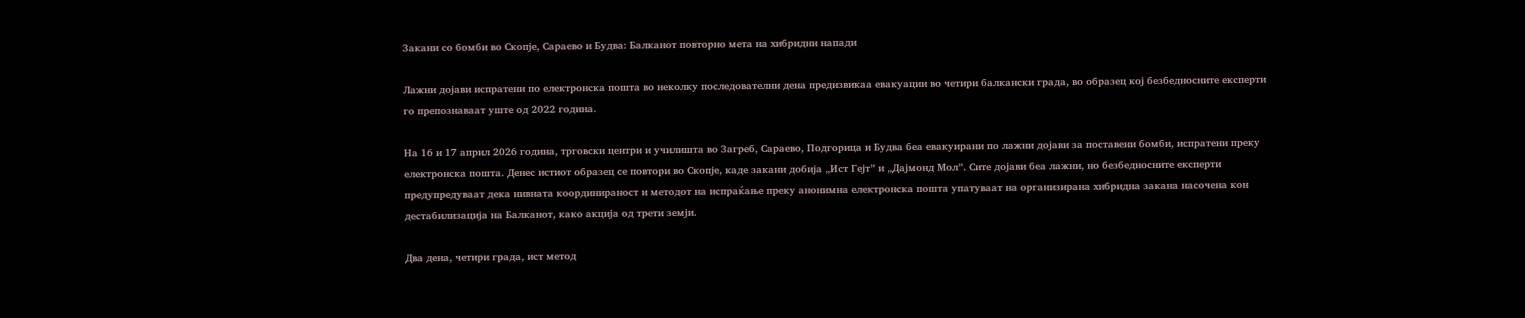Закани со бомби во Скопје, Сараево и Будва: Балканот повторно мета на хибридни напади

Лажни дојави испратени по електронска пошта во неколку последователни дена предизвикаа евакуации во четири балкански града, во образец кој безбедносните експерти го препознаваат уште од 2022 година.

На 16 и 17 април 2026 година, трговски центри и училишта во Загреб, Сараево, Подгорица и Будва беа евакуирани по лажни дојави за поставени бомби, испратени преку електронска пошта. Денес истиот образец се повтори во Скопје, каде закани добија „Ист Гејт” и „Дајмонд Мол”. Сите дојави беа лажни, но безбедносните експерти предупредуваат дека нивната координираност и методот на испраќање преку анонимна електронска пошта упатуваат на организирана хибридна закана насочена кон дестабилизација на Балканот, како акција од трети земји.

Два дена, четири града, ист метод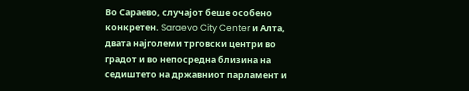Во Сараево, случајот беше особено конкретен. Saraevo City Center и Алта, двата најголеми трговски центри во градот и во непосредна близина на седиштето на државниот парламент и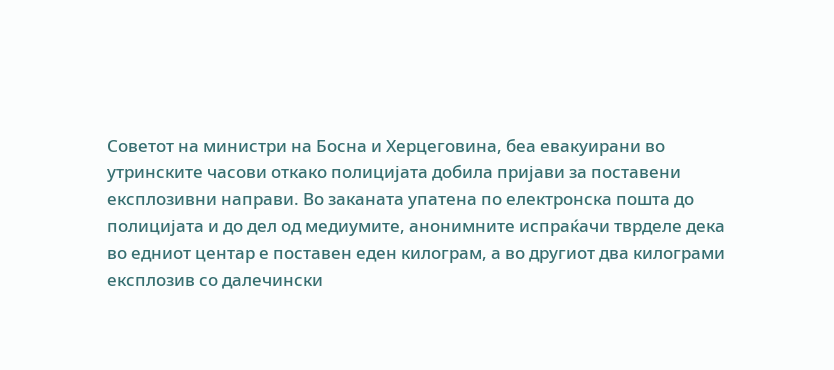Советот на министри на Босна и Херцеговина, беа евакуирани во утринските часови откако полицијата добила пријави за поставени експлозивни направи. Во заканата упатена по електронска пошта до полицијата и до дел од медиумите, анонимните испраќачи тврделе дека во едниот центар е поставен еден килограм, а во другиот два килограми експлозив со далечински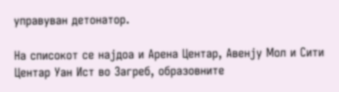управуван детонатор.

На списокот се најдоа и Арена Центар, Авенју Мол и Сити Центар Уан Ист во Загреб, образовните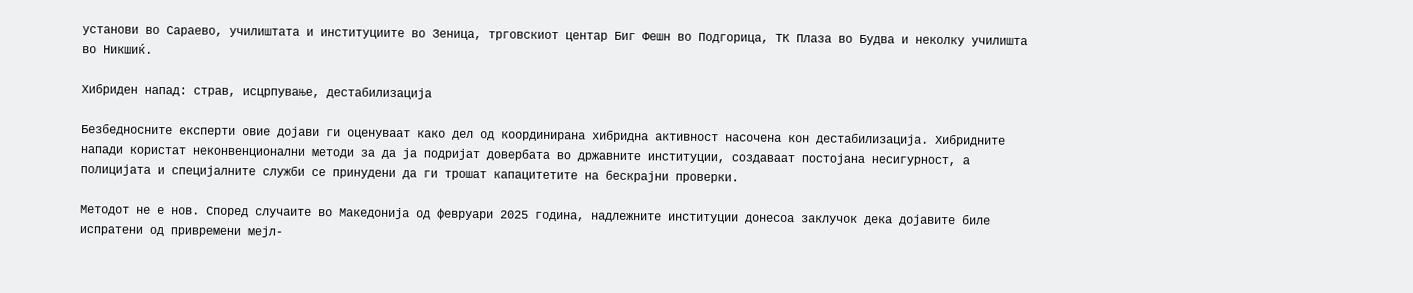установи во Сараево, училиштата и институциите во Зеница, трговскиот центар Биг Фешн во Подгорица, ТК Плаза во Будва и неколку училишта во Никшиќ.

Хибриден напад: страв, исцрпување, дестабилизација

Безбедносните експерти овие дојави ги оценуваат како дел од координирана хибридна активност насочена кон дестабилизација. Хибридните напади користат неконвенционални методи за да ја подријат довербата во државните институции, создаваат постојана несигурност, а полицијата и специјалните служби се принудени да ги трошат капацитетите на бескрајни проверки.

Методот не е нов. Според случаите во Македонија од февруари 2025 година, надлежните институции донесоа заклучок дека дојавите биле испратени од привремени мејл-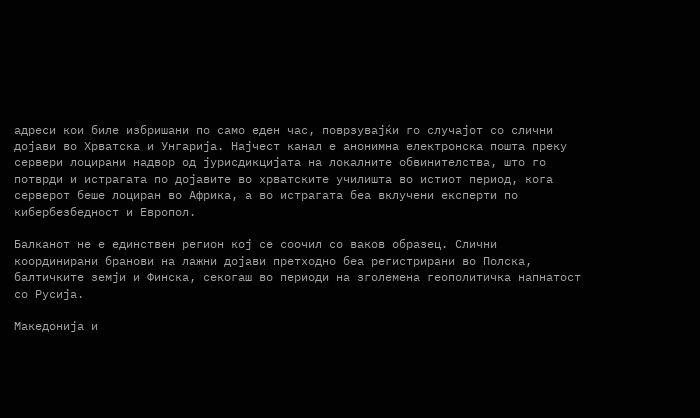адреси кои биле избришани по само еден час, поврзувајќи го случајот со слични дојави во Хрватска и Унгарија. Најчест канал е анонимна електронска пошта преку сервери лоцирани надвор од јурисдикцијата на локалните обвинителства, што го потврди и истрагата по дојавите во хрватските училишта во истиот период, кога серверот беше лоциран во Африка, а во истрагата беа вклучени експерти по кибербезбедност и Европол.

Балканот не е единствен регион кој се соочил со ваков образец. Слични координирани бранови на лажни дојави претходно беа регистрирани во Полска, балтичките земји и Финска, секогаш во периоди на зголемена геополитичка напнатост со Русија.

Македонија и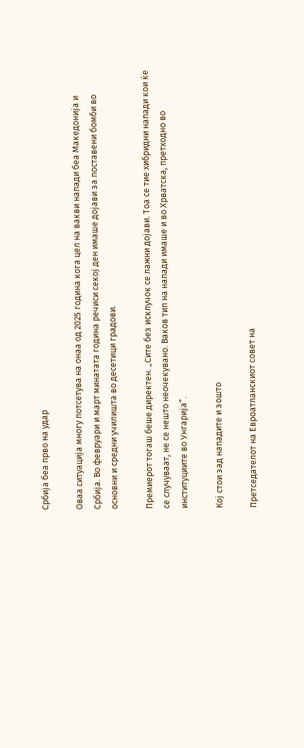Србија беа прво на удар

Оваа ситуација многу потсетува на онаа од 2025 година кога цел на вакви напади беа Македонија и Србија. Во февруари и март минатата година речиси секој ден имаше дојави за поставени бомби во основни и средни училишта во десетици градови.

Премиерот тогаш беше директен. „Сите без исклучок се лажни дојави. Тоа се тие хибридни напади кои ќе се случуваат, не се нешто неочекувано. Ваков тип на напади имаше и во Хрватска, претходно во институциите во Унгарија”.

Кој стои зад нападите и зошто

Претседателот на Евроатланскиот совет на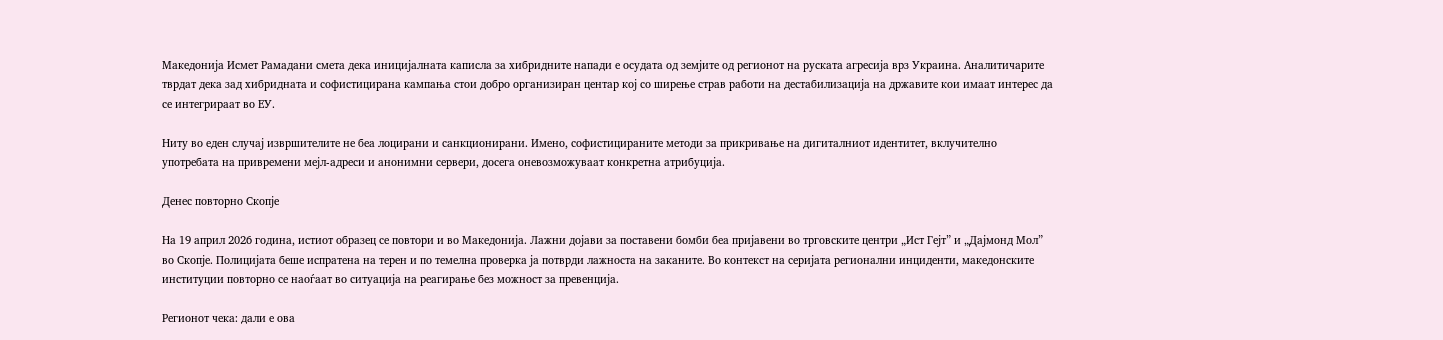Македонија Исмет Рамадани смета дека иницијалната каписла за хибридните напади е осудата од земјите од регионот на руската агресија врз Украина. Аналитичарите тврдат дека зад хибридната и софистицирана кампања стои добро организиран центар кој со ширење страв работи на дестабилизација на државите кои имаат интерес да се интегрираат во ЕУ.

Ниту во еден случај извршителите не беа лоцирани и санкционирани. Имено, софистицираните методи за прикривање на дигиталниот идентитет, вклучително употребата на привремени мејл-адреси и анонимни сервери, досега оневозможуваат конкретна атрибуција.

Денес повторно Скопје

На 19 април 2026 година, истиот образец се повтори и во Македонија. Лажни дојави за поставени бомби беа пријавени во трговските центри „Ист Гејт” и „Дајмонд Мол” во Скопје. Полицијата беше испратена на терен и по темелна проверка ја потврди лажноста на заканите. Во контекст на серијата регионални инциденти, македонските институции повторно се наоѓаат во ситуација на реагирање без можност за превенција.

Регионот чека: дали е ова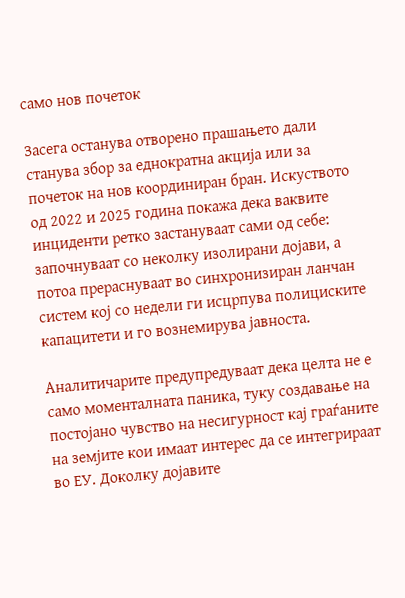само нов почеток

Засега останува отворено прашањето дали станува збор за еднократна акција или за почеток на нов координиран бран. Искуството од 2022 и 2025 година покажа дека ваквите инциденти ретко застануваат сами од себе: започнуваат со неколку изолирани дојави, а потоа прераснуваат во синхронизиран ланчан систем кој со недели ги исцрпува полициските капацитети и го вознемирува јавноста.

Аналитичарите предупредуваат дека целта не е само моменталната паника, туку создавање на постојано чувство на несигурност кај граѓаните на земјите кои имаат интерес да се интегрираат во ЕУ. Доколку дојавите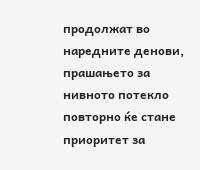продолжат во наредните денови, прашањето за нивното потекло повторно ќе стане приоритет за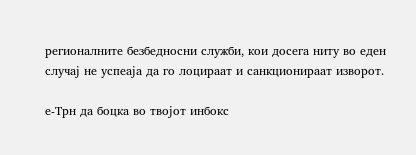регионалните безбедносни служби, кои досега ниту во еден случај не успеаја да го лоцираат и санкционираат изворот.

е-Трн да боцка во твојот инбокс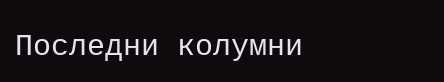Последни колумни